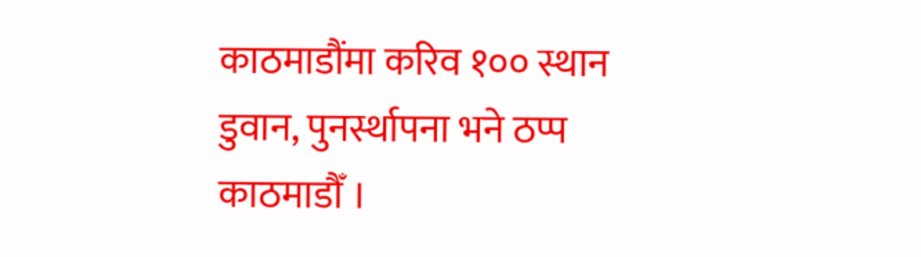काठमाडौंमा करिव १०० स्थान डुवान, पुनर्स्थापना भने ठप्प
काठमाडौँ ।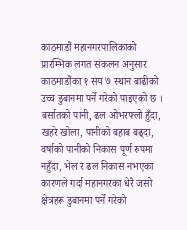काठमाडौं महानगरपालिकाको प्रारम्भिक लगत संकलन अनुसार काठमाडौंका १ सय ७ स्थान बाढीको उच्च डुबानमा पर्ने गरेको पाइएको छ । बर्सातको पानी, ढल ओभरफ्लो हुँदा, खहरे खोला, पानीको बहाब बढ्दा, वर्षाको पानीको निकास पूर्ण रुपमा नहुँदा, भेल र ढल निकास नभएका कारणले गर्दा महानगरका धेरै जसो क्षेत्रहरू डुबानमा पर्ने गरेको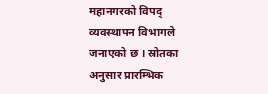महानगरको विपद् व्यवस्थापन विभागले जनाएको छ । स्रोतका अनुसार प्रारम्भिक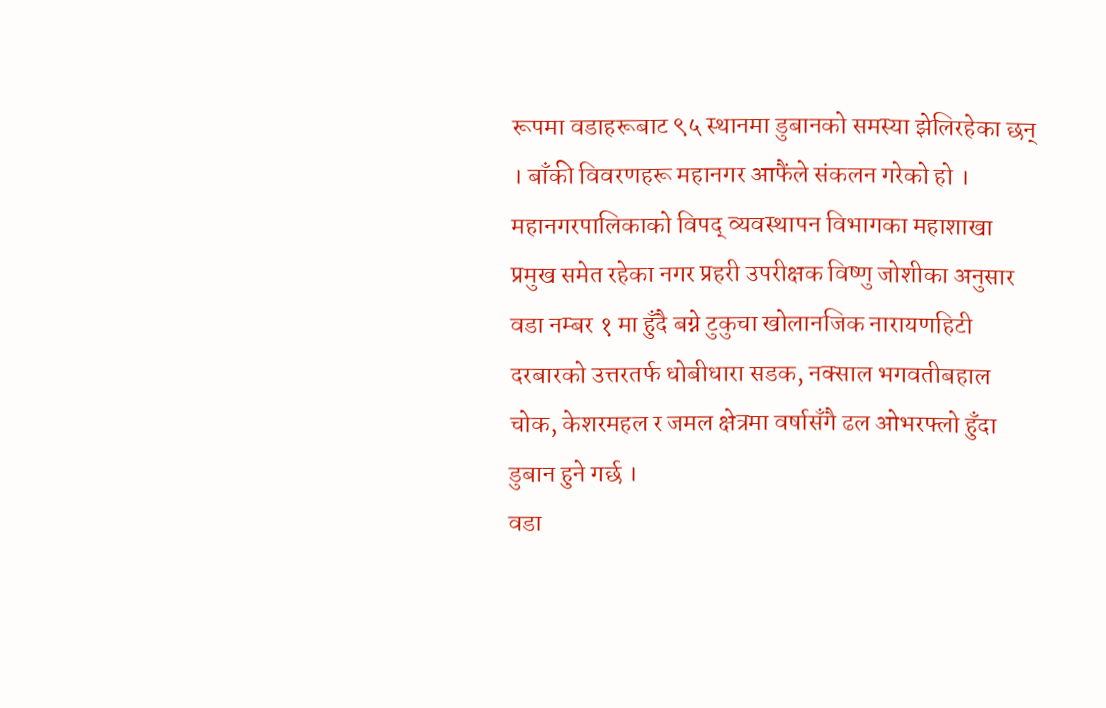रूपमा वडाहरूबाट ९५ स्थानमा डुबानको समस्या झेलिरहेका छन् । बाँकी विवरणहरू महानगर आफैंले संकलन गरेको हो ।
महानगरपालिकाको विपद् व्यवस्थापन विभागका महाशाखा प्रमुख समेत रहेका नगर प्रहरी उपरीक्षक विष्णु जोशीका अनुसार वडा नम्बर १ मा हुँदै बग्ने टुकुचा खोलानजिक नारायणहिटी दरबारको उत्तरतर्फ धोबीधारा सडक, नक्साल भगवतीबहाल चोक, केशरमहल र जमल क्षेत्रमा वर्षासँगै ढल ओभरफ्लो हुँदा डुबान हुने गर्छ ।
वडा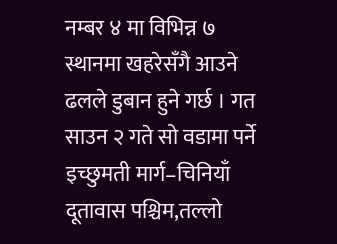नम्बर ४ मा विभिन्न ७ स्थानमा खहरेसँगै आउने ढलले डुबान हुने गर्छ । गत साउन २ गते सो वडामा पर्ने इच्छुमती मार्ग–चिनियाँ दूतावास पश्चिम,तल्लो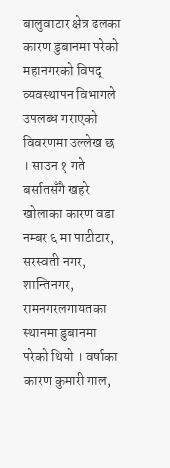बालुवाटार क्षेत्र ढलका कारण डुबानमा परेको महानगरको विपद् व्यवस्थापन विभागले उपलब्ध गराएको विवरणमा उल्लेख छ । साउन १ गते बर्सातसँगै खहरे खोलाका कारण वडा नम्बर ६ मा पाटीटार, सरस्वती नगर, शान्तिनगर, रामनगरलगायतका स्थानमा डुबानमा परेको थियो । वर्षाका कारण कुमारी गाल,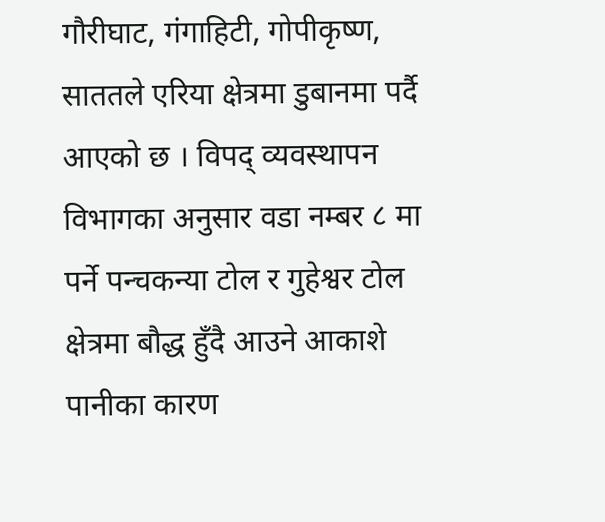गौरीघाट, गंगाहिटी, गोपीकृष्ण, साततले एरिया क्षेत्रमा डुबानमा पर्दै आएको छ । विपद् व्यवस्थापन विभागका अनुसार वडा नम्बर ८ मा पर्ने पन्चकन्या टोल र गुहेश्वर टोल क्षेत्रमा बौद्ध हुँदै आउने आकाशे पानीका कारण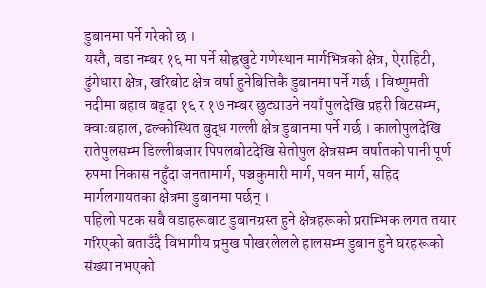डुबानमा पर्ने गरेको छ ।
यस्तै, वडा नम्बर १६ मा पर्ने सोह्रखुटे गणेस्थान मार्गभित्रको क्षेत्र, ऐराहिटी, ढुंगेधारा क्षेत्र, खरिबोट क्षेत्र वर्षा हुनेबित्तिकै डुबानमा पर्ने गर्छ । विष्णुमती नदीमा बहाव बढ्दा १६ र १७ नम्बर छुट्याउने नयाँ पुलदेखि प्रहरी बिटसम्म, क्वाःबहाल, ढल्कोस्थित बुद्ध गल्ली क्षेत्र डुबानमा पर्ने गर्छ । कालोपुलदेखि रातेपुलसम्म डिल्लीबजार पिपलबोटदेखि सेतोपुल क्षेत्रसम्म वर्षातको पानी पूर्ण रुपमा निकास नहुँदा जनतामार्ग, पञ्चकुमारी मार्ग, पवन मार्ग, सहिद मार्गलगायतका क्षेत्रमा डुबानमा पर्छन् ।
पहिलो पटक सबै वडाहरूबाट डुबानग्रस्त हुने क्षेत्रहरूको प्रराम्भिक लगत तयार गरिएको बताउँदै विभागीय प्रमुख पोखरलेलले हालसम्म डुबान हुने घरहरूको संख्या नभएको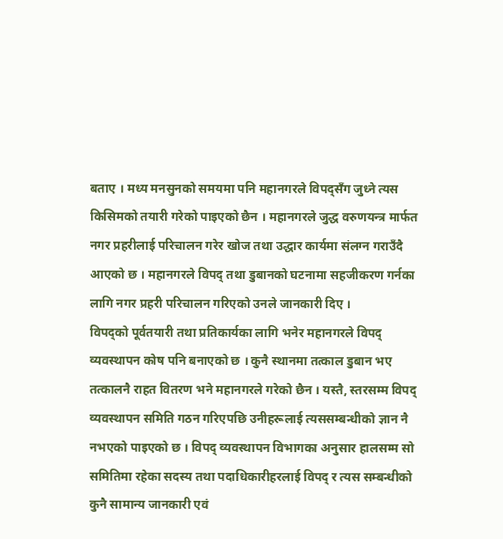बताए । मध्य मनसुनको समयमा पनि महानगरले विपद्सँग जुध्ने त्यस किसिमको तयारी गरेको पाइएको छैन । महानगरले जुद्ध वरुणयन्त्र मार्फत नगर प्रहरीलाई परिचालन गरेर खोज तथा उद्धार कार्यमा संलग्न गराउँदै आएको छ । महानगरले विपद् तथा डुबानको घटनामा सहजीकरण गर्नका लागि नगर प्रहरी परिचालन गरिएको उनले जानकारी दिए ।
विपद्को पूर्वतयारी तथा प्रतिकार्यका लागि भनेर महानगरले विपद् व्यवस्थापन कोष पनि बनाएको छ । कुनै स्थानमा तत्काल डुबान भए तत्कालनै राहत वितरण भने महानगरले गरेको छैन । यस्तै, स्तरसम्म विपद् व्यवस्थापन समिति गठन गरिएपछि उनीहरूलाई त्यससम्बन्धीको ज्ञान नै नभएको पाइएको छ । विपद् व्यवस्थापन विभागका अनुसार हालसम्म सो समितिमा रहेका सदस्य तथा पदाधिकारीहरलाई विपद् र त्यस सम्बन्धीको कुनै सामान्य जानकारी एवं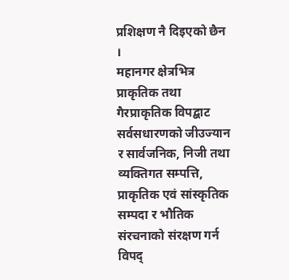प्रशिक्षण नै दिइएको छैन ।
महानगर क्षेत्रभित्र प्राकृतिक तथा गैरप्राकृतिक विपद्बाट सर्वसधारणको जीउज्यान र सार्वजनिक, निजी तथा व्यक्तिगत सम्पत्ति, प्राकृतिक एवं सांस्कृतिक सम्पदा र भौतिक संरचनाको संरक्षण गर्न विपद्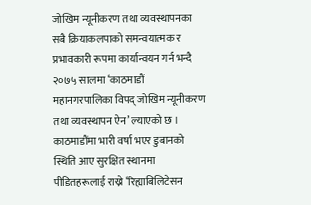जोखिम न्यूनीकरण तथा व्यवस्थापनका सबै क्रियाकलपाको समन्वयात्मक र प्रभावकारी रूपमा कार्यान्वयन गर्न भन्दै २०७५ सालमा ‘काठमाडौं महानगरपालिका विपद् जोखिम न्यूनीकरण तथा व्यवस्थापन ऐन’ ल्याएको छ ।
काठमाडौंमा भारी वर्षा भएर डुबानको स्थिति आए सुरक्षित स्थानमा पीडितहरूलाई राख्ने ‘रिह्याबिलिटेसन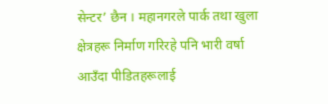सेन्टर’ छैन । महानगरले पार्क तथा खुला क्षेत्रहरू निर्माण गरिरहे पनि भारी वर्षा आउँदा पीडितहरूलाई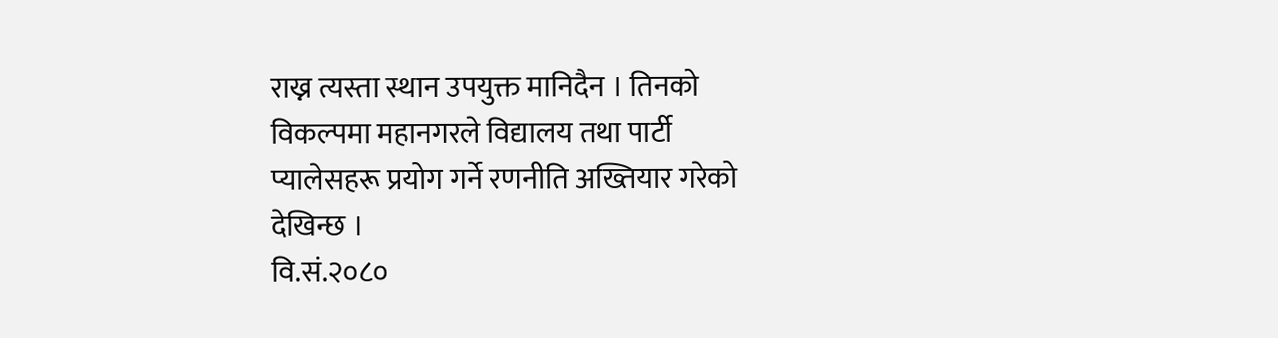राख्न त्यस्ता स्थान उपयुक्त मानिदैन । तिनको विकल्पमा महानगरले विद्यालय तथा पार्टी प्यालेसहरू प्रयोग गर्ने रणनीति अख्तियार गरेको देखिन्छ ।
वि.सं.२०८०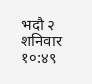भदौ २ शनिवार १०:४९